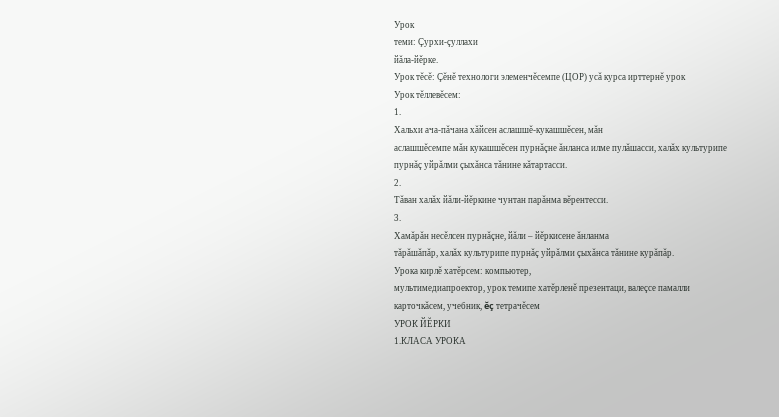Урок
теми: Çурхи-çуллахи
йăла-йěрке.
Урок тĕсĕ: Çĕнĕ технологи элеменчĕсемпе (ЦОР) усă курса ирттернĕ урок
Урок тĕллевĕсем:
1.
Хальхи ача-пăчана хăйсен аслашшĕ-кукашшĕсен, мăн
аслашшĕсемпе мăн кукашшĕсен пурнăçне ăнланса илме пулăшасси, халăх культурипе
пурнăç уйрăлми çыхăнса тăнине кăтартасси.
2.
Тăван халăх йăли-йĕркине чунтан парăнма вĕрентесси.
3.
Хамăрăн несěлсен пурнăçне, йăли – йěркисене ăнланма
тăрăшăпăр, халăх культурипе пурнăç уйрăлми çыхăнса тăнине курăпăр.
Урока кирлĕ хатĕрсем: компьютер,
мультимедиапроектор, урок темипе хатĕрленĕ презентаци, валеçсе памалли
карточкăсем, учебник, ĕç тетрачĕсем
УРОК ЙĔРКИ
1.КЛАСА УРОКА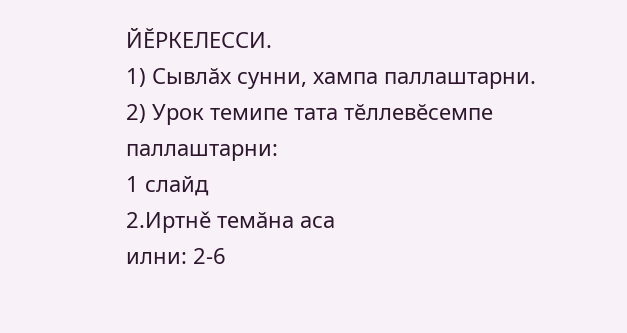ЙĔРКЕЛЕССИ.
1) Сывлăх сунни, хампа паллаштарни.
2) Урок темипе тата тĕллевĕсемпе паллаштарни:
1 слайд
2.Иртнě темăна аса
илни: 2-6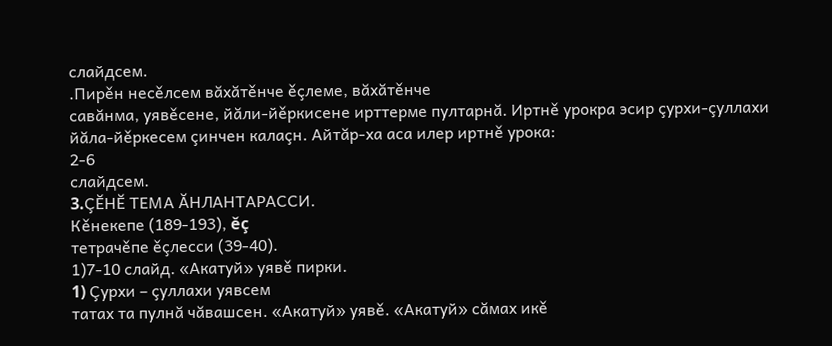слайдсем.
.Пирěн несěлсем вăхăтěнче ěçлеме, вăхăтěнче
савăнма, уявěсене, йăли-йěркисене ирттерме пултарнă. Иртнě урокра эсир çурхи-çуллахи
йăла-йěркесем çинчен калаçн. Айтăр-ха аса илер иртнě урока:
2-6
слайдсем.
3.ÇĔНĔ ТЕМА ĂНЛАНТАРАССИ.
Кěнекепе (189-193), ěç
тетрачěпе ěçлесси (39-40).
1)7-10 слайд. «Акатуй» уявě пирки.
1) Çурхи – çуллахи уявсем
татах та пулнă чăвашсен. «Акатуй» уявě. «Акатуй» сăмах икě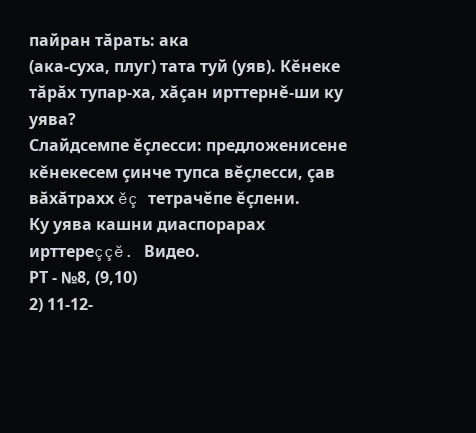пайран тăрать: ака
(ака-суха, плуг) тата туй (уяв). Кěнеке тăрăх тупар-ха, хăçан ирттернě-ши ку
уява?
Слайдсемпе ěçлесси: предложенисене
кěнекесем çинче тупса вěçлесси, çав вăхăтрахх ěç тетрачěпе ěçлени.
Ку уява кашни диаспорарах ирттереççĕ. Видео.
РТ - №8, (9,10)
2) 11-12-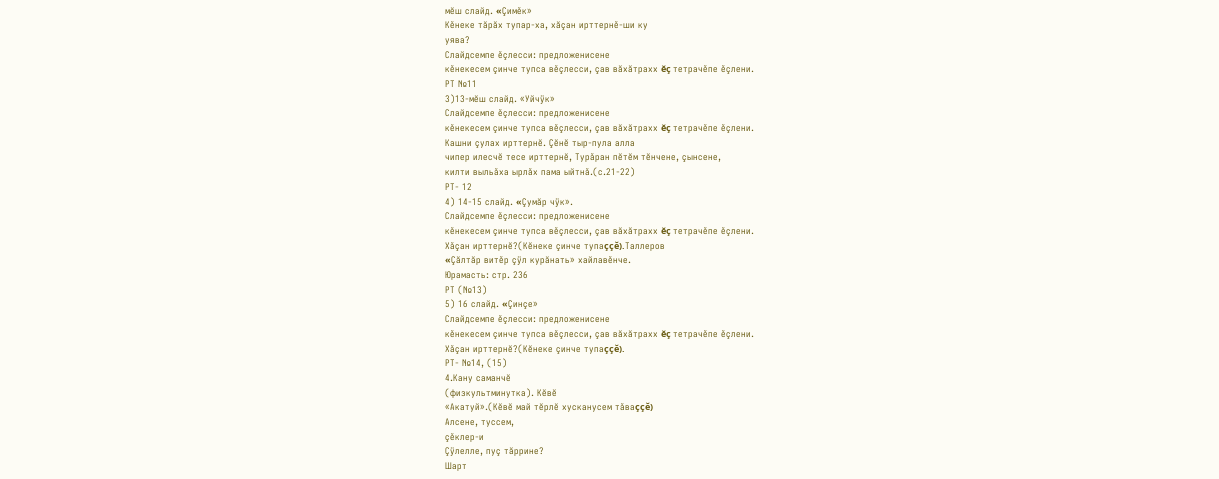мĕш слайд. «Çимěк»
Кěнеке тăрăх тупар-ха, хăçан ирттернě-ши ку
уява?
Слайдсемпе ěçлесси: предложенисене
кěнекесем çинче тупса вěçлесси, çав вăхăтрахх ěç тетрачěпе ěçлени.
РТ №11
3)13-мĕш слайд. «Уйчÿк»
Слайдсемпе ěçлесси: предложенисене
кěнекесем çинче тупса вěçлесси, çав вăхăтрахх ěç тетрачěпе ěçлени.
Кашни çулах ирттернĕ. Çĕнĕ тыр-пула алла
чипер илесчĕ тесе ирттернĕ, Турǎран пĕтĕм тĕнчене, çынсене,
килти выльǎха ырлǎх пама ыйтнǎ.(с.21-22)
РТ- 12
4) 14-15 слайд. «Çумăр чÿк».
Слайдсемпе ěçлесси: предложенисене
кěнекесем çинче тупса вěçлесси, çав вăхăтрахх ěç тетрачěпе ěçлени.
Хǎçан ирттернĕ?(Кĕнеке çинче тупаççĕ).Таллеров
«Çăлтăр витěр çÿл курăнать» хайлавěнче.
Юрамасть: стр. 236
РТ (№13)
5) 16 слайд. «Çинçе»
Слайдсемпе ěçлесси: предложенисене
кěнекесем çинче тупса вěçлесси, çав вăхăтрахх ěç тетрачěпе ěçлени.
Хǎçан ирттернĕ?(Кĕнеке çинче тупаççĕ).
РТ- №14, (15)
4.Кану саманчĕ
(физкультминутка). Кĕвĕ
«Акатуй».(Кĕвĕ май тĕрлĕ хусканусем тǎваççĕ)
Алсене, туссем,
çěклер-и
Çÿлелле, пуç тăррине?
Шарт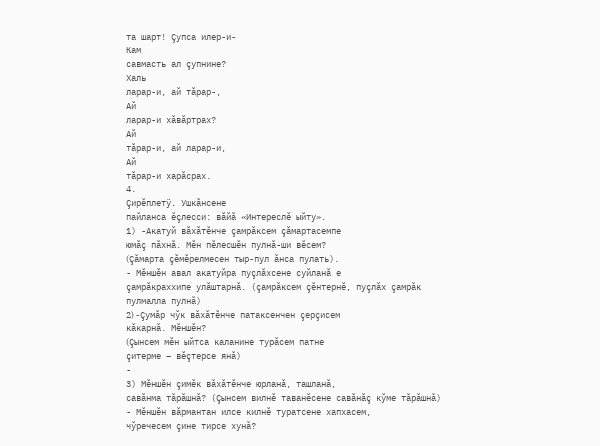та шарт! Çупса илер-и-
Кам
савмасть ал çупнине?
Халь
ларар-и, ай тăрар-,
Ай
ларар-и хăвăртрах?
Ай
тăрар-и, ай ларар-и,
Ай
тăрар-и харăсрах.
4.
Çирěплетÿ. Ушкăнсене
пайланса ěçлесси: вăйă «Интереслě ыйту».
1) -Акатуй вăхăтĕнче çамрăксем çăмартасемпе
юмăç пǎхнǎ. Мěн пěлесшěн пулнă-ши вěсем?
(Çǎмарта çĕмĕрелмесен тыр-пул ǎнса пулать).
- Мĕншĕн авал акатуйра пуçлǎхсене суйланǎ е
çамрǎкраххипе улǎштарнǎ. (çамрǎксем çĕнтернĕ, пуçлǎх çамрǎк пулмалла пулнǎ)
2) -Çумǎр чўк вǎхǎтĕнче патаксенчен çерçисем
кǎкарнǎ. Мĕншĕн?
(Çынсем мĕн ыйтса каланине турǎсем патне
çитерме – вĕçтерсе янǎ)
-
3) Мĕншĕн çимĕк вǎхǎтĕнче юрланǎ, ташланǎ,
савǎнма тǎрǎшнǎ? (Çынсем вилнĕ таванĕсене савǎнǎç кўме тǎрǎшнǎ)
- Мĕншĕн вǎрмантан илсе килнĕ туратсене хапхасем,
чўречесем çине тирсе хунǎ?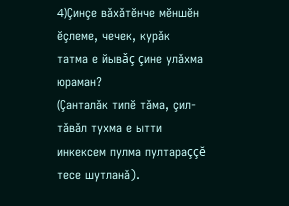4)Çинçе вǎхǎтĕнче мĕншĕн ĕçлеме, чечек, курǎк
татма е йывǎç çине улǎхма юраман?
(Çанталǎк типĕ тǎма, çил- тǎвǎл тухма е ытти
инкексем пулма пултараççĕ тесе шутланǎ).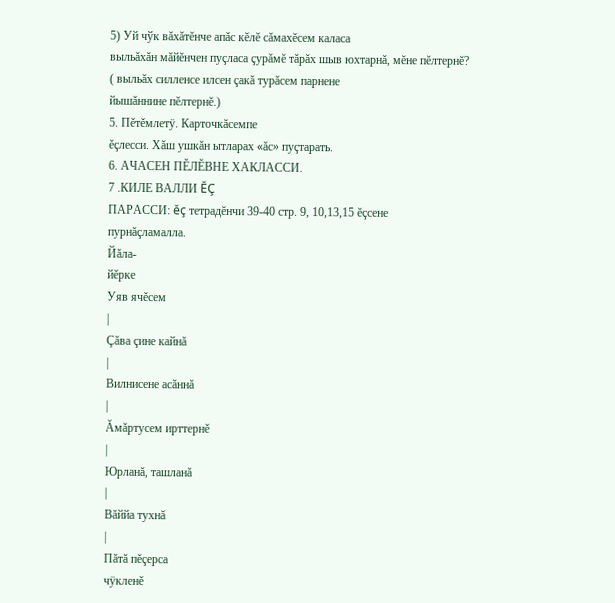5) Уй чўк вǎхǎтĕнче апǎс кĕлĕ сǎмахĕсем каласа
выльǎхǎн мǎйĕнчен пуçласа çурǎмĕ тǎрǎх шыв юхтарнǎ, мĕне пĕлтернĕ?
( выльǎх силленсе илсен çакǎ турǎсем парнене
йышǎннине пĕлтернĕ.)
5. Пěтěмлетÿ. Карточкăсемпе
ěçлесси. Хǎш ушкǎн ытларах «ǎс» пуçтарать.
6. АЧАСЕН ПĔЛĔВНЕ ХАКЛАССИ.
7 .КИЛЕ ВАЛЛИ ĔÇ
ПАРАССИ: ĕç тетрадĕнчи 39-40 стр. 9, 10,13,15 ĕçсене
пурнăçламалла.
Йăла-
йěрке
Уяв ячěсем
|
Çăва çине кайнă
|
Вилнисене асăннă
|
Ăмăртусем ирттернě
|
Юрланă, ташланă
|
Вăййа тухнă
|
Пăтă пěçерса
чÿкленě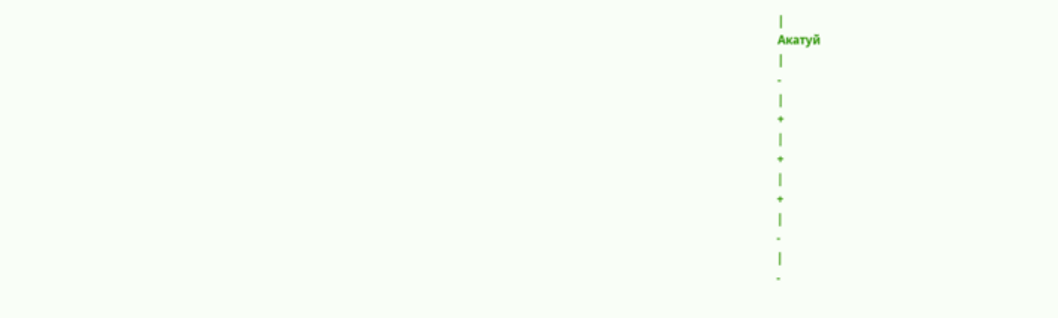|
Акатуй
|
-
|
+
|
+
|
+
|
-
|
-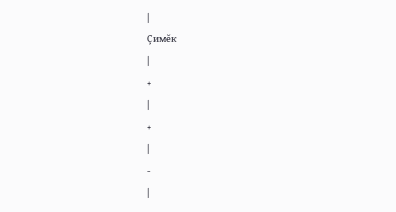|
Çимĕк
|
+
|
+
|
-
|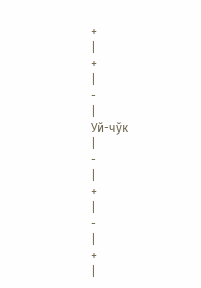+
|
+
|
-
|
Уй-чўк
|
-
|
+
|
-
|
+
|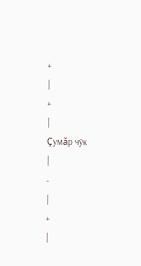+
|
+
|
Çумǎр чўк
|
-
|
+
|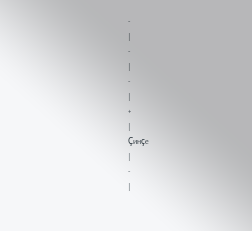-
|
-
|
-
|
+
|
Çинçе
|
-
|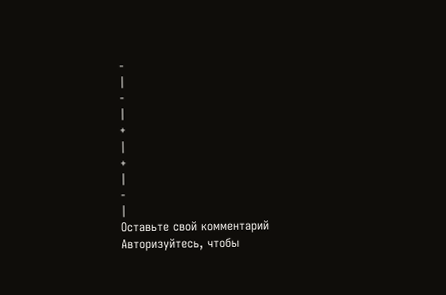-
|
-
|
+
|
+
|
-
|
Оставьте свой комментарий
Авторизуйтесь, чтобы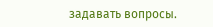задавать вопросы.